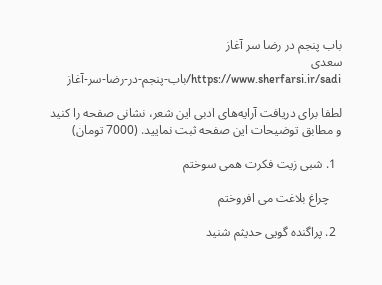باب پنجم در رضا سر آغاز
سعدی
https://www.sherfarsi.ir/sadi/باب-پنجم-در-رضا-سر-آغاز

لطفا برای دریافت آرایه‌های ادبی این شعر، نشانی صفحه را کنید و مطابق توضیحات این صفحه ثبت نمایید. (7000 تومان)

  1. شبی زیت فکرت همی سوختم

    چراغ بلاغت می افروختم

  2. پراگنده گویی حدیثم شنید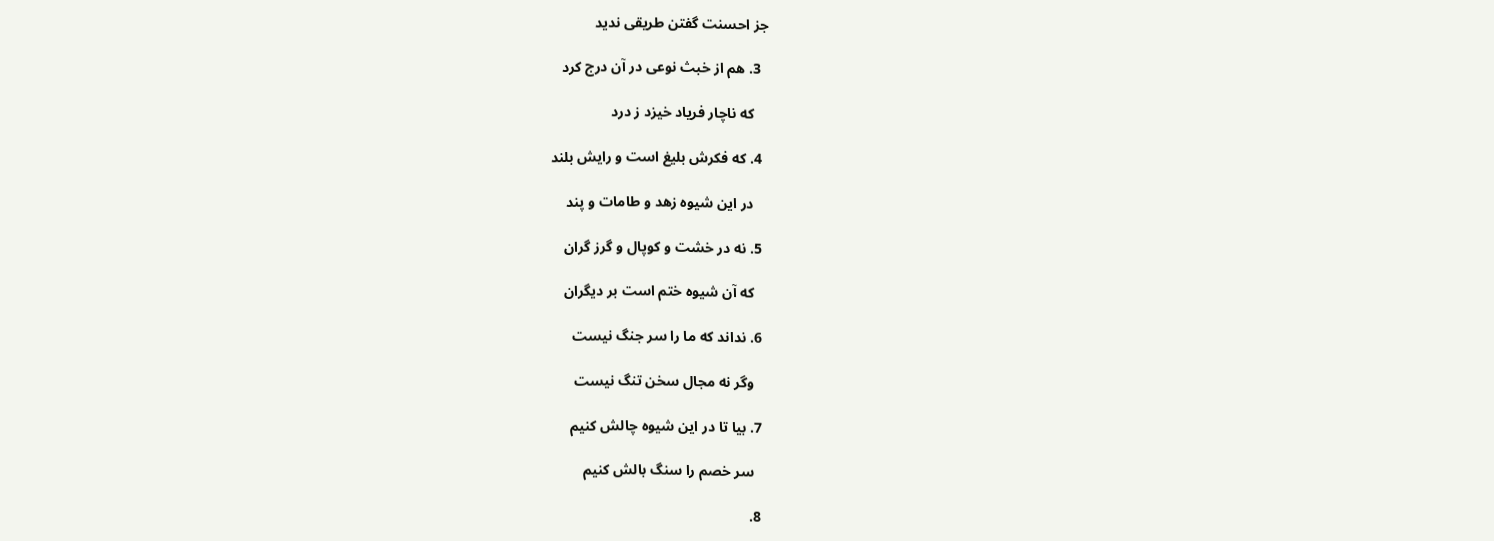جز احسنت گفتن طریقی ندید

  3. هم از خبث نوعی در آن درج کرد

    که ناچار فریاد خیزد ز درد

  4. که فکرش بلیغ است و رایش بلند

    در این شیوه زهد و طامات و پند

  5. نه در خشت و کوپال و گرز گران

    که آن شیوه ختم است بر دیگران

  6. نداند که ما را سر جنگ نیست

    وگر نه مجال سخن تنگ نیست

  7. بیا تا در این شیوه چالش کنیم

    سر خصم را سنگ بالش کنیم

  8.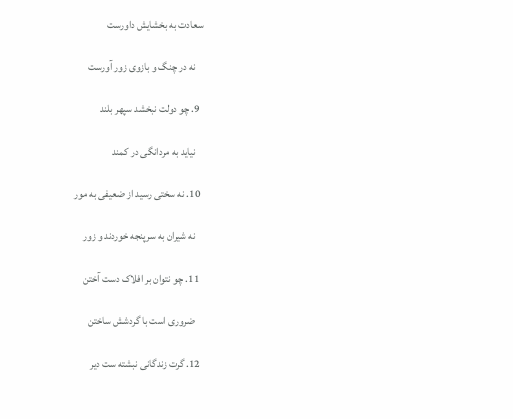سعادت به بخشایش داورست

    نه در چنگ و بازوی زور آورست

  9. چو دولت نبخشد سپهر بلند

    نیاید به مردانگی در کمند

  10. نه سختی رسید از ضعیفی به مور

    نه شیران به سرپنجه خوردند و زور

  11. چو نتوان بر افلاک دست آختن

    ضروری است با گردشش ساختن

  12. گرت زندگانی نبشته ست دیر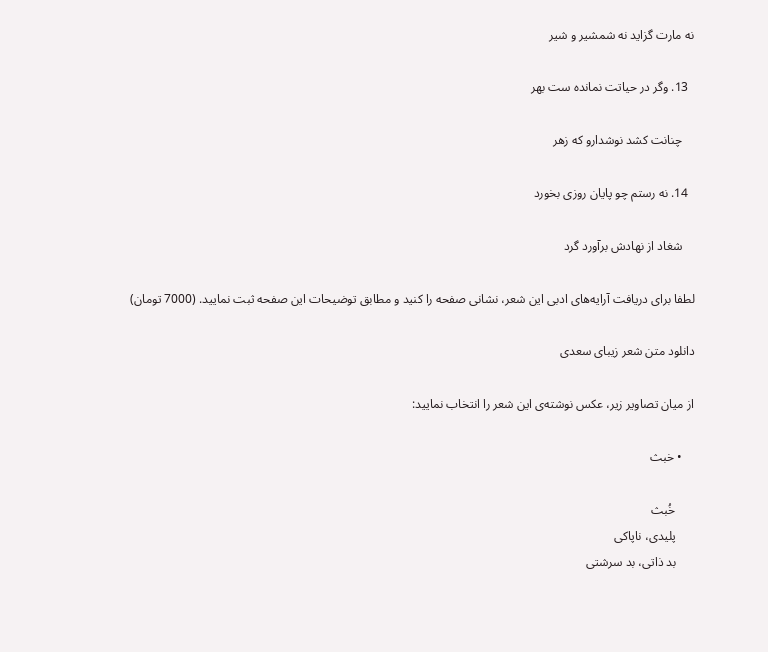نه مارت گزاید نه شمشیر و شیر

  13. وگر در حیاتت نمانده ست بهر

    چنانت کشد نوشدارو که زهر

  14. نه رستم چو پایان روزی بخورد

    شغاد از نهادش برآورد گرد

لطفا برای دریافت آرایه‌های ادبی این شعر، نشانی صفحه را کنید و مطابق توضیحات این صفحه ثبت نمایید. (7000 تومان)

دانلود متن شعر زیبای سعدی

از میان تصاویر زیر، عکس نوشته‌ی این شعر را انتخاب نمایید:

    • خبث

      خُبث
      پلیدی، ناپاکی
      بد ذاتی، بد سرشتی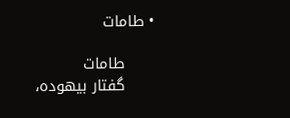• طامات

      طامات
      گفتار بیهوده،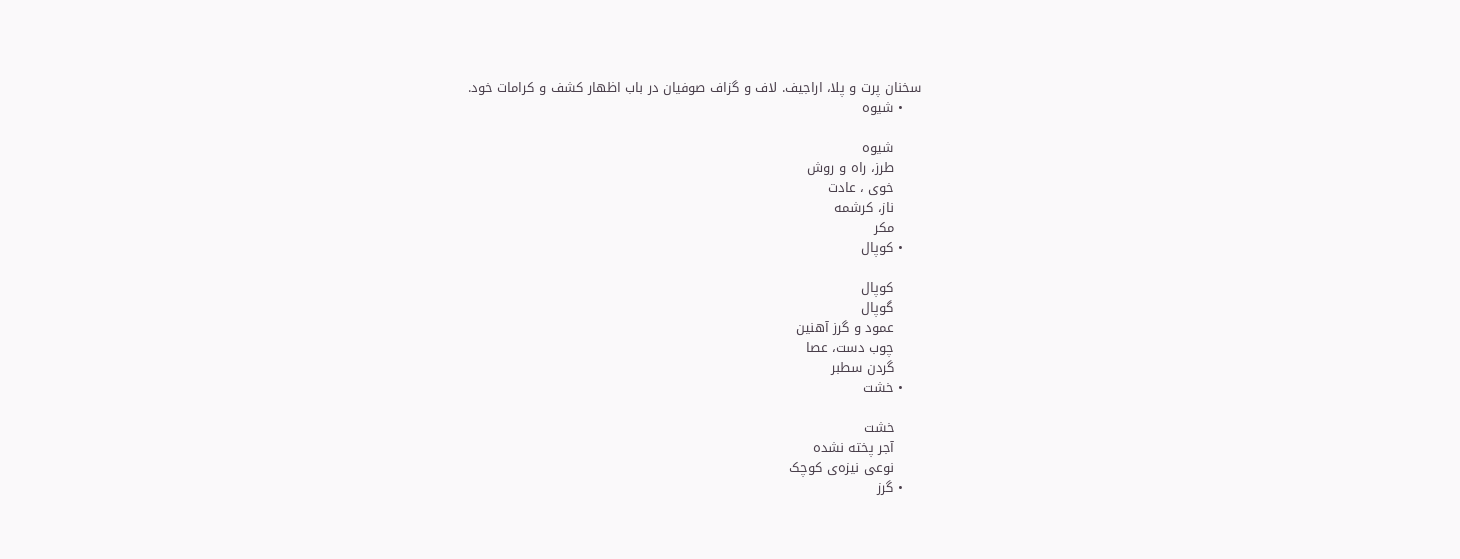سخنان پرت و پلا، اراجیف. لاف و گزاف صوفیان در باب اظهار کشف و کرامات خود.
    • شیوه

      شیوه
      طرز، راه و روش
      خوی ، عادت
      ناز، کرشمه
      مکر
    • کوپال

      کوپال
      گوپال
      عمود و گرز آهنین
      چوب دست، عصا
      گردن سطبر
    • خشت

      خشت
      آجر پخته نشده
      نوعی نیزه‌ی کوچک
    • گرز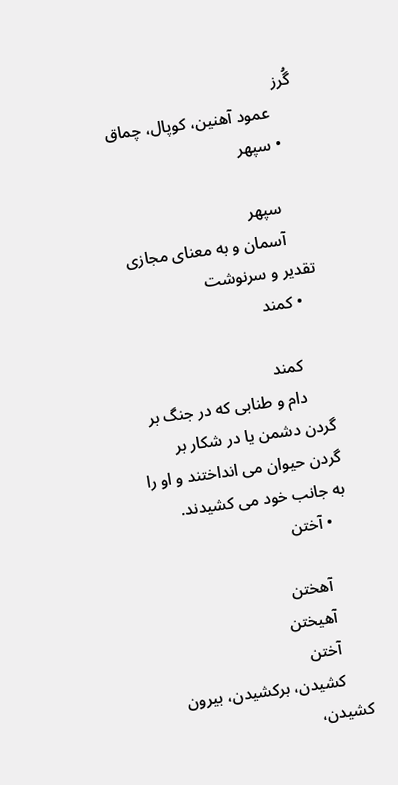گُرز
      عمود آهنین، کوپال، چماق
    • سپهر

      سپهر
      آسمان و به معنای مجازی تقدیر و سرنوشت
    • کمند

      کمند
      دام و طنابی که در جنگ بر گردن دشمن یا در شکار بر گردن حیوان می انداختند و او را به جانب خود می کشیدند.
    • آختن

      آهختن
      آهیختن
      آختن
      کشیدن، برکشیدن، بیرون کشیدن،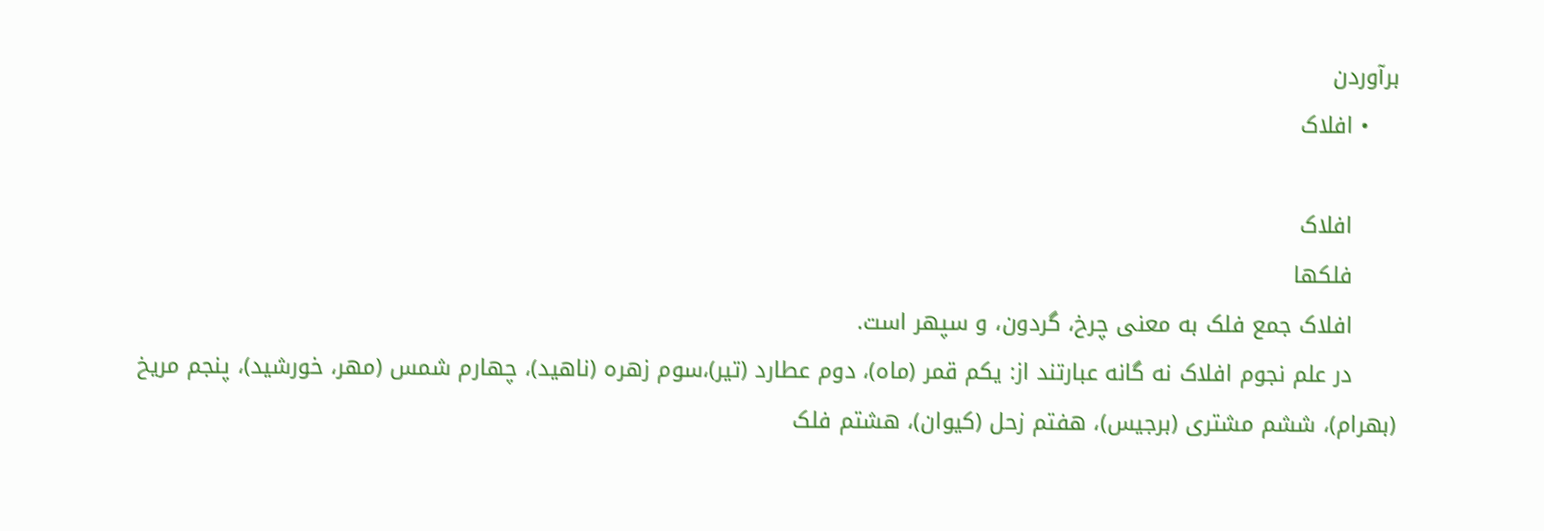برآوردن
    • افلاک

      افلاک
      فلکها
      افلاک جمع فلک به معنی چرخ، گردون، و سپهر است.
      در علم نجوم افلاک نه گانه عبارتند از: یکم قمر (ماه)، دوم عطارد (تیر)،سوم زهره (ناهید)، چهارم شمس (مهر، خورشید)، پنجم مریخ (بهرام)، ششم مشتری (برجیس)، هفتم زحل (کیوان)، هشتم فلک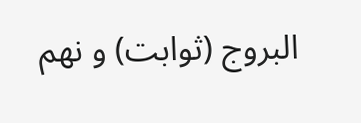البروج (ثوابت) و نهم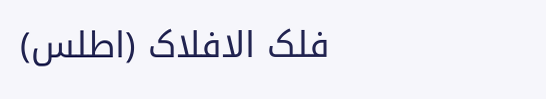فلک الافلاک (اطلس)